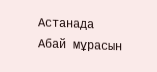Астанада Абай мұрасын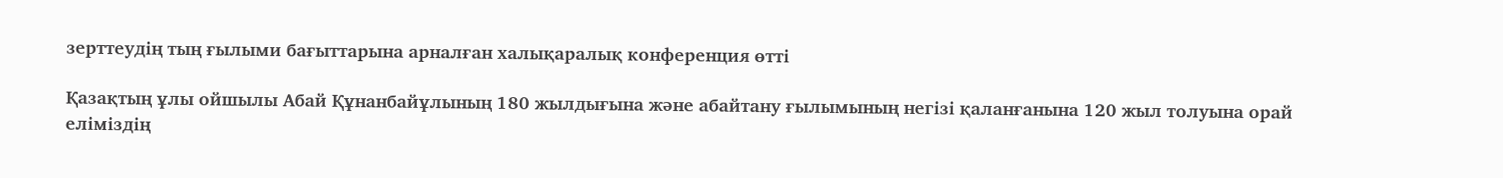зерттеудің тың ғылыми бағыттарына арналған халықаралық конференция өтті

Қазақтың ұлы ойшылы Абай Құнанбайұлының 180 жылдығына және абайтану ғылымының негізі қаланғанына 120 жыл толуына орай еліміздің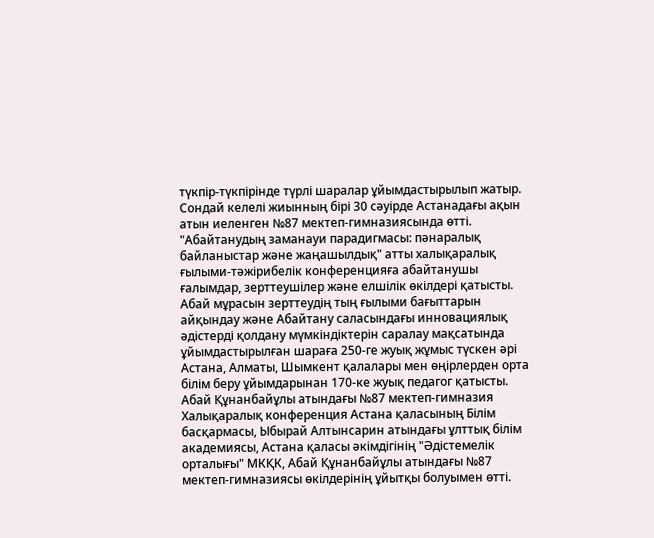түкпір-түкпірінде түрлі шаралар ұйымдастырылып жатыр. Сондай келелі жиынның бірі 30 сәуірде Астанадағы ақын атын иеленген №87 мектеп-гимназиясында өтті. "Абайтанудың заманауи парадигмасы: пәнаралық байланыстар және жаңашылдық" атты халықаралық ғылыми-тәжірибелік конференцияға абайтанушы ғалымдар, зерттеушілер және елшілік өкілдері қатысты.
Абай мұрасын зерттеудің тың ғылыми бағыттарын айқындау және Абайтану саласындағы инновациялық әдістерді қолдану мүмкіндіктерін саралау мақсатында ұйымдастырылған шараға 250-ге жуық жұмыс түскен әрі Астана, Алматы, Шымкент қалалары мен өңірлерден орта білім беру ұйымдарынан 170-ке жуық педагог қатысты.
Абай Құнанбайұлы атындағы №87 мектеп-гимназия
Халықаралық конференция Астана қаласының Білім басқармасы, Ыбырай Алтынсарин атындағы ұлттық білім академиясы, Астана қаласы әкімдігінің "Әдістемелік орталығы" МКҚК, Абай Құнанбайұлы атындағы №87 мектеп-гимназиясы өкілдерінің ұйытқы болуымен өтті.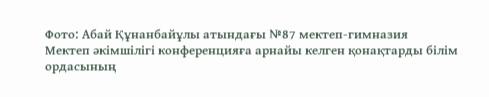Фото: Абай Құнанбайұлы атындағы №87 мектеп-гимназия
Мектеп әкімшілігі конференцияға арнайы келген қонақтарды білім ордасының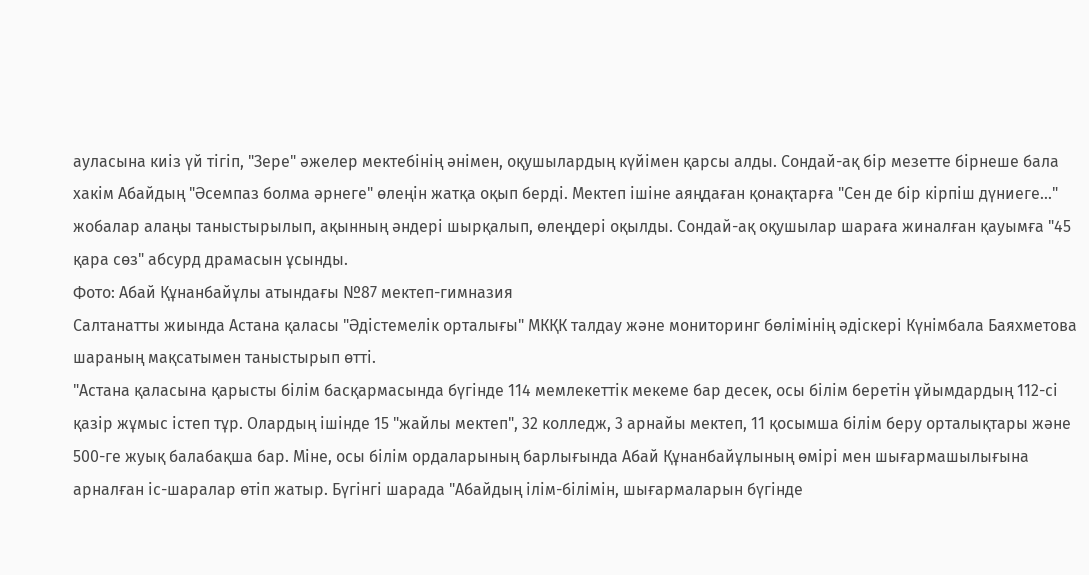ауласына киіз үй тігіп, "Зере" әжелер мектебінің әнімен, оқушылардың күйімен қарсы алды. Сондай-ақ бір мезетте бірнеше бала хакім Абайдың "Әсемпаз болма әрнеге" өлеңін жатқа оқып берді. Мектеп ішіне аяңдаған қонақтарға "Сен де бір кірпіш дүниеге..." жобалар алаңы таныстырылып, ақынның әндері шырқалып, өлеңдері оқылды. Сондай-ақ оқушылар шараға жиналған қауымға "45 қара сөз" абсурд драмасын ұсынды.
Фото: Абай Құнанбайұлы атындағы №87 мектеп-гимназия
Салтанатты жиында Астана қаласы "Әдістемелік орталығы" МКҚК талдау және мониторинг бөлімінің әдіскері Күнімбала Баяхметова шараның мақсатымен таныстырып өтті.
"Астана қаласына қарысты білім басқармасында бүгінде 114 мемлекеттік мекеме бар десек, осы білім беретін ұйымдардың 112-сі қазір жұмыс істеп тұр. Олардың ішінде 15 "жайлы мектеп", 32 колледж, 3 арнайы мектеп, 11 қосымша білім беру орталықтары және 500-ге жуық балабақша бар. Міне, осы білім ордаларының барлығында Абай Құнанбайұлының өмірі мен шығармашылығына арналған іс-шаралар өтіп жатыр. Бүгінгі шарада "Абайдың ілім-білімін, шығармаларын бүгінде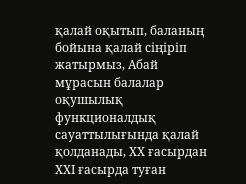қалай оқытып, баланың бойына қалай сіңіріп жатырмыз, Абай мұрасын балалар оқушылық функционалдық сауаттылығында қалай қолданады, ХХ ғасырдан ХХІ ғасырда туған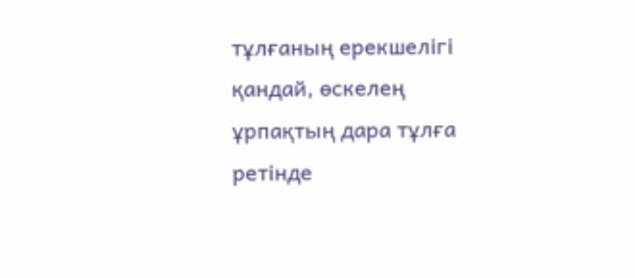тұлғаның ерекшелігі қандай, өскелең ұрпақтың дара тұлға ретінде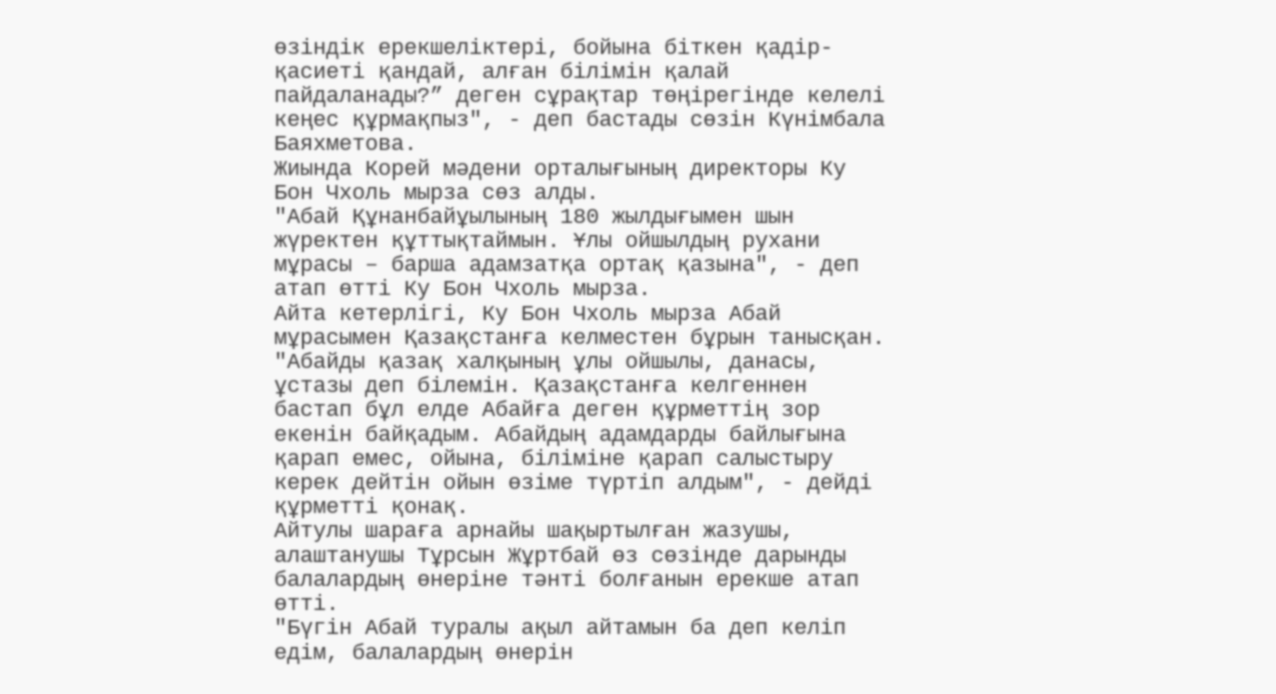өзіндік ерекшеліктері, бойына біткен қадір-қасиеті қандай, алған білімін қалай пайдаланады?” деген сұрақтар төңірегінде келелі кеңес құрмақпыз", - деп бастады сөзін Күнімбала Баяхметова.
Жиында Корей мәдени орталығының директоры Ку Бон Чхоль мырза сөз алды.
"Абай Құнанбайұылының 180 жылдығымен шын жүректен құттықтаймын. Ұлы ойшылдың рухани мұрасы – барша адамзатқа ортақ қазына", - деп атап өтті Ку Бон Чхоль мырза.
Айта кетерлігі, Ку Бон Чхоль мырза Абай мұрасымен Қазақстанға келместен бұрын танысқан.
"Абайды қазақ халқының ұлы ойшылы, данасы, ұстазы деп білемін. Қазақстанға келгеннен бастап бұл елде Абайға деген құрметтің зор екенін байқадым. Абайдың адамдарды байлығына қарап емес, ойына, біліміне қарап салыстыру керек дейтін ойын өзіме түртіп алдым", - дейді құрметті қонақ.
Айтулы шараға арнайы шақыртылған жазушы, алаштанушы Тұрсын Жұртбай өз сөзінде дарынды балалардың өнеріне тәнті болғанын ерекше атап өтті.
"Бүгін Абай туралы ақыл айтамын ба деп келіп едім, балалардың өнерін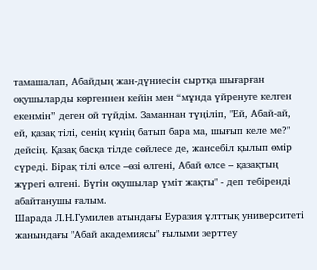тамашалап, Абайдың жан-дүниесін сыртқа шығарған оқушыларды көргеннен кейін мен “мұнда үйренуге келген екенмін” деген ой түйдім. Заманнан түңіліп, "Ей, Абай-ай, ей, қазақ тілі, сенің күнің батып бара ма, шығып келе ме?" дейсің. Қазақ басқа тілде сөйлесе де, жансебіл қылып өмір сүреді. Бірақ тілі өлсе –өзі өлгені, Абай өлсе – қазақтың жүрегі өлгені. Бүгін оқушылар үміт жақты" - деп тебіренді абайтанушы ғалым.
Шарада Л.Н.Гумилев атындағы Еуразия ұлттық университеті жанындағы "Абай академиясы" ғылыми зерттеу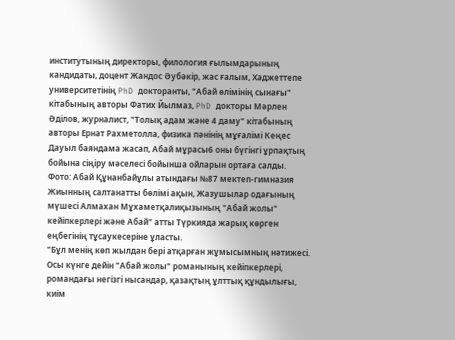институтының директоры, филология ғылымдарының кандидаты, доцент Жандос Әубәкір, жас ғалым, Хаджеттепе университетінің PhD докторанты, "Абай өлімінің сынағы" кітабының авторы Фатих Йылмаз, PhD докторы Мәрлен Әділов, журналист, "Толық адам және 4 даму" кітабының авторы Ернат Рахметолла, физика пәнінің мұғалімі Кеңес Дауыл баяндама жасап, Абай мұрасы6 оны бүгінгі ұрпақтың бойына сіңіру мәселесі бойынша ойларын ортаға салды.
Фото: Абай Құнанбайұлы атындағы №87 мектеп-гимназия
Жиынның салтанатты бөлімі ақын, Жазушылар одағының мүшесі Алмахан Мұхаметқалиқызының "Абай жолы" кейіпкерлері және Абай" атты Түркияда жарық көрген еңбегінің тұсаукесеріне ұласты.
"Бұл менің көп жылдан бері атқарған жұмысымның нәтижесі. Осы күнге дейін "Абай жолы" романының кейіпкерлері, романдағы негізгі нысандар, қазақтың ұлттық құндылығы, киім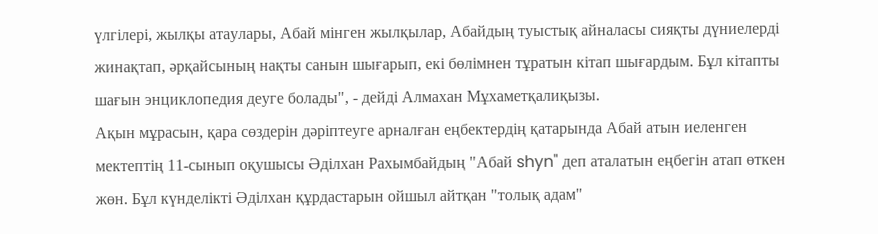үлгілері, жылқы атаулары, Абай мінген жылқылар, Абайдың туыстық айналасы сияқты дүниелерді жинақтап, әрқайсының нақты санын шығарып, екі бөлімнен тұратын кітап шығардым. Бұл кітапты шағын энциклопедия деуге болады", - дейді Алмахан Мұхаметқалиқызы.
Ақын мұрасын, қара сөздерін дәріптеуге арналған еңбектердің қатарында Абай атын иеленген мектептің 11-сынып оқушысы Әділхан Рахымбайдың "Абай shyn" деп аталатын еңбегін атап өткен жөн. Бұл күнделікті Әділхан құрдастарын ойшыл айтқан "толық адам"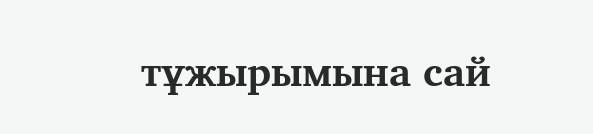тұжырымына сай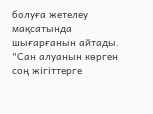болуға жетелеу мақсатында шығарғанын айтады.
"Сан алуанын көрген соң жігіттерге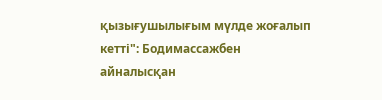қызығушылығым мүлде жоғалып кетті": Бодимассажбен айналысқан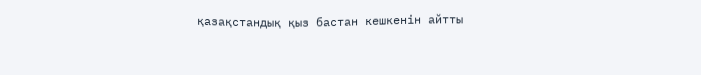қазақстандық қыз бастан кешкенін айтты